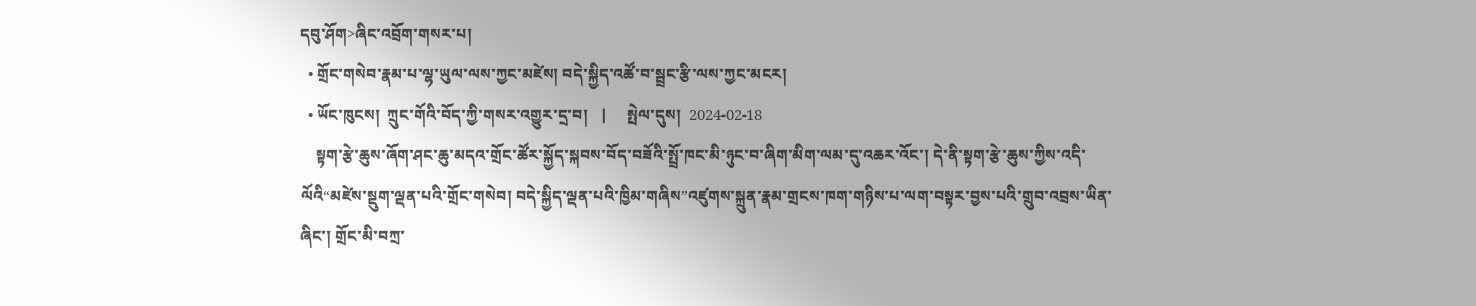དབུ་ཤོག>ཞིང་འབྲོག་གསར་པ།
  • གྲོང་གསེབ་རྣམ་པ་ལྷ་ཡུལ་ལས་ཀྱང་མཛེས། བདེ་སྐྱིད་འཚོ་བ་སྦྲང་རྩི་ལས་ཀྱང་མངར།
  • ཡོང་ཁུངས།  ཀྲུང་གོའི་བོད་ཀྱི་གསར་འགྱུར་དྲ་བ།   |     སྤེལ་དུས།  2024-02-18
    སྟག་རྩེ་ཆུས་ཞོག་ཤང་ཆུ་མདའ་གྲོང་ཚོར་སྐྱོད་སྐབས་བོད་བཟོའི་སྤྲོ་ཁང་མི་ཉུང་བ་ཞིག་མིག་ལམ་དུ་འཆར་འོང་། དེ་ནི་སྟག་རྩེ་ཆུས་ཀྱིས་འདི་ལོའི“མཛེས་སྡུག་ལྡན་པའི་གྲོང་གསེབ། བདེ་སྐྱིད་ལྡན་པའི་ཁྱིམ་གཞིས”འཛུགས་སྐྲུན་རྣམ་གྲངས་ཁག་གཉིས་པ་ལག་བསྟར་བྱས་པའི་གྲུབ་འབྲས་ཡིན་ཞིང་། གྲོང་མི་བཀྲ་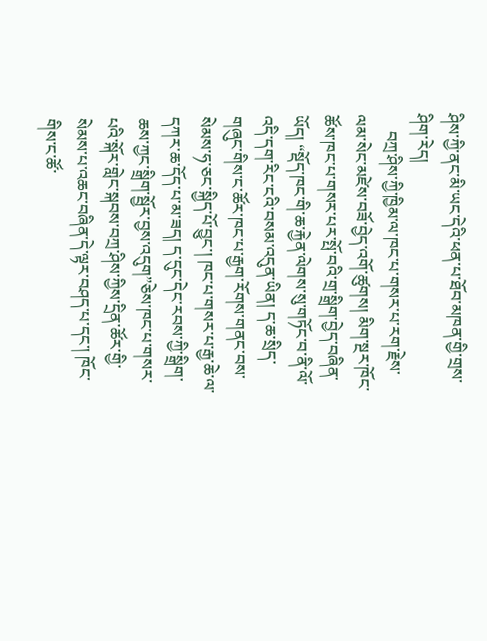ཤིས་ཀྱི་ནང་མི་ཡང་དེའི་ཕན་པ་ཐོབ་མཁན་གྱི་གྲས་ཤིག་རེད།
    བཀྲ་ཤིས་ཀྱི་ཁྱིམ་ལ་ཁང་པ་གསར་པ་རག་རྗེས་ལམ་སེང་མཛེས་བཟོ་བྱེད་འགོ་ཚུགས། མིག་སྔར་ཁོང་ཚོས་ཁང་པ་གསར་པར་སྤོ་བའི་གྲ་སྒྲིག་བྱེད་བཞིན་ཡོད། “སྡོད་ཁང་གི་ཆ་རྐྱེན་ལེགས་སུ་གཏོང་བ་ནི་ལོ་འདི་དག་རིང་ངའི་བསམ་འདུན་ཡིན། ད་ཆ་སྲིད་གཞུང་གིས་ང་ཚོར་ཁང་པ་རྒྱག་རོགས་གནང་བས་སེམས་ཧ་ཅང་སྐྱིད་པོ་བྱུང་། ཁང་པ་གསར་པ་རྒྱ་ཆེ་ལ་དཀར་ཆ་དོད་པ་མ་ཟད། ད་དུང་དེང་རབས་ཀྱི་སྒྲིག་ཆས་ཀྱང་སྒྲིག་སྦྱོར་བྱས་འདུག”ཅེས་ཁང་པ་གསར་པའི་སྐོར་གླེང་སྐབས་བཀྲ་ཤིས་ཀྱིས་དྲིན་ཚོར་གྱི་སེམས་པ་འཆང་བཞིན་དེ་ལྟར་བཤད་པ་དང་། ཁོང་གིས་ང་ཚོ་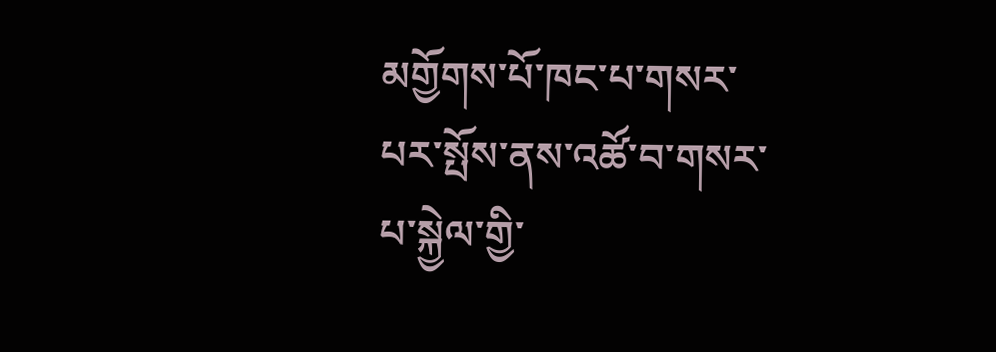མགྱོགས་པོ་ཁང་པ་གསར་པར་སྤོས་ནས་འཚོ་བ་གསར་པ་སྐྱེལ་གྱི་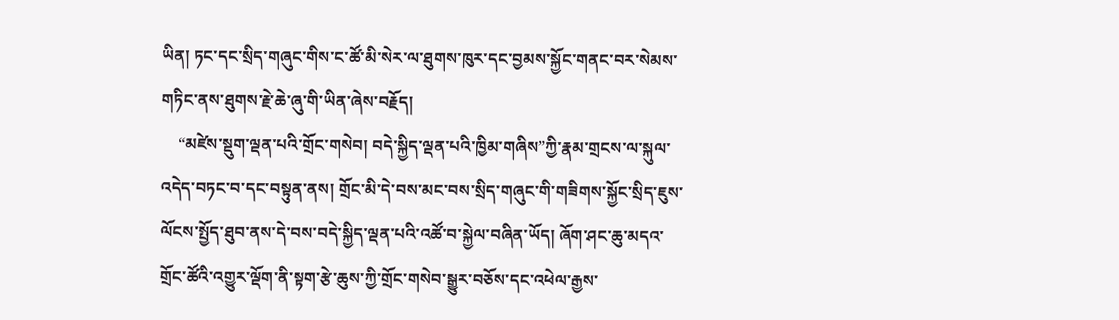ཡིན། ཏང་དང་སྲིད་གཞུང་གིས་ང་ཚོ་མི་སེར་ལ་ཐུགས་ཁུར་དང་བྱམས་སྐྱོང་གནང་བར་སེམས་གཏིང་ནས་ཐུགས་རྗེ་ཆེ་ཞུ་གི་ཡིན་ཞེས་བརྗོད།
    “མཛེས་སྡུག་ལྡན་པའི་གྲོང་གསེབ། བདེ་སྐྱིད་ལྡན་པའི་ཁྱིམ་གཞིས”ཀྱི་རྣམ་གྲངས་ལ་སྐུལ་འདེད་བཏང་བ་དང་བསྟུན་ནས། གྲོང་མི་དེ་བས་མང་བས་སྲིད་གཞུང་གི་གཟིགས་སྐྱོང་སྲིད་ཇུས་ལོངས་སྤྱོད་ཐུབ་ནས་དེ་བས་བདེ་སྐྱིད་ལྡན་པའི་འཚོ་བ་སྐྱེལ་བཞིན་ཡོད། ཞོག་ཤང་ཆུ་མདའ་གྲོང་ཚོའི་འགྱུར་ལྡོག་ནི་སྟག་རྩེ་ཆུས་ཀྱི་གྲོང་གསེབ་སྒྱུར་བཅོས་དང་འཕེལ་རྒྱས་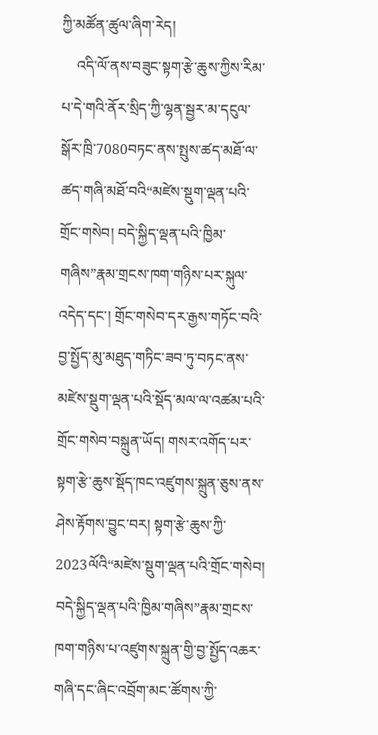ཀྱི་མཚོན་ཚུལ་ཞིག་རེད།
    འདི་ལོ་ནས་བཟུང་སྟག་རྩེ་ཆུས་ཀྱིས་རིམ་པ་དེ་གའི་ནོར་སྲིད་ཀྱི་ལྷན་སྦྱར་མ་དངུལ་སྒོར་ཁྲི་7080བཏང་ནས་སྤུས་ཚད་མཐོ་ལ་ཚད་གཞི་མཐོ་བའི“མཛེས་སྡུག་ལྡན་པའི་གྲོང་གསེབ། བདེ་སྐྱིད་ལྡན་པའི་ཁྱིམ་གཞིས”རྣམ་གྲངས་ཁག་གཉིས་པར་སྐུལ་འདེད་དང་། གྲོང་གསེབ་དར་རྒྱས་གཏོང་བའི་བྱ་སྤྱོད་མུ་མཐུད་གཏིང་ཟབ་ཏུ་བཏང་ནས་མཛེས་སྡུག་ལྡན་པའི་སྡོད་མལ་ལ་འཚམ་པའི་གྲོང་གསེབ་བསྐྲུན་ཡོད། གསར་འགོད་པར་སྟག་རྩེ་ཆུས་སྡོད་ཁང་འཛུགས་སྐྲུན་ཅུས་ནས་ཤེས་རྟོགས་བྱུང་བར། སྟག་རྩེ་ཆུས་ཀྱི་2023ལོའི“མཛེས་སྡུག་ལྡན་པའི་གྲོང་གསེབ། བདེ་སྐྱིད་ལྡན་པའི་ཁྱིམ་གཞིས”རྣམ་གྲངས་ཁག་གཉིས་པ་འཛུགས་སྐྲུན་གྱི་བྱ་སྤྱོད་འཆར་གཞི་དང་ཞིང་འབྲོག་མང་ཚོགས་ཀྱི་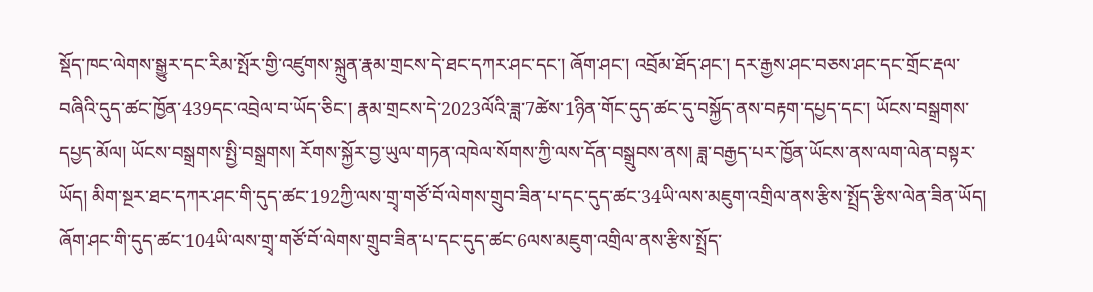སྡོད་ཁང་ལེགས་སྒྱུར་དང་རིམ་སྤོར་གྱི་འཛུགས་སྐྲུན་རྣམ་གྲངས་དེ་ཐང་དཀར་ཤང་དང་། ཞོག་ཤང་། འབྲོམ་ཐོད་ཤང་། དར་རྒྱས་ཤང་བཅས་ཤང་དང་གྲོང་རྡལ་བཞིའི་དུད་ཚང་ཁྱོན་439དང་འབྲེལ་བ་ཡོད་ཅིང་། རྣམ་གྲངས་དེ་2023ལོའི་ཟླ་7ཚེས་1ཉིན་གོང་དུད་ཚང་དུ་བསྐྱོད་ནས་བརྟག་དཔྱད་དང་། ཡོངས་བསྒྲགས་དཔྱད་མོལ། ཡོངས་བསྒྲགས་སྤྱི་བསྒྲགས། རོགས་སྐྱོར་བྱ་ཡུལ་གཏན་འཁེལ་སོགས་ཀྱི་ལས་དོན་བསྒྲུབས་ནས། ཟླ་བརྒྱད་པར་ཁྱོན་ཡོངས་ནས་ལག་ལེན་བསྟར་ཡོད། མིག་སྔར་ཐང་དཀར་ཤང་གི་དུད་ཚང་192ཀྱི་ལས་གྲྭ་གཙོ་བོ་ལེགས་གྲུབ་ཟིན་པ་དང་དུད་ཚང་34ཡི་ལས་མཇུག་འགྲིལ་ནས་རྩིས་སྤྲོད་རྩིས་ལེན་ཟིན་ཡོད། ཞོག་ཤང་གི་དུད་ཚང་104ཡི་ལས་གྲྭ་གཙོ་བོ་ལེགས་གྲུབ་ཟིན་པ་དང་དུད་ཚང་6ལས་མཇུག་འགྲིལ་ནས་རྩིས་སྤྲོད་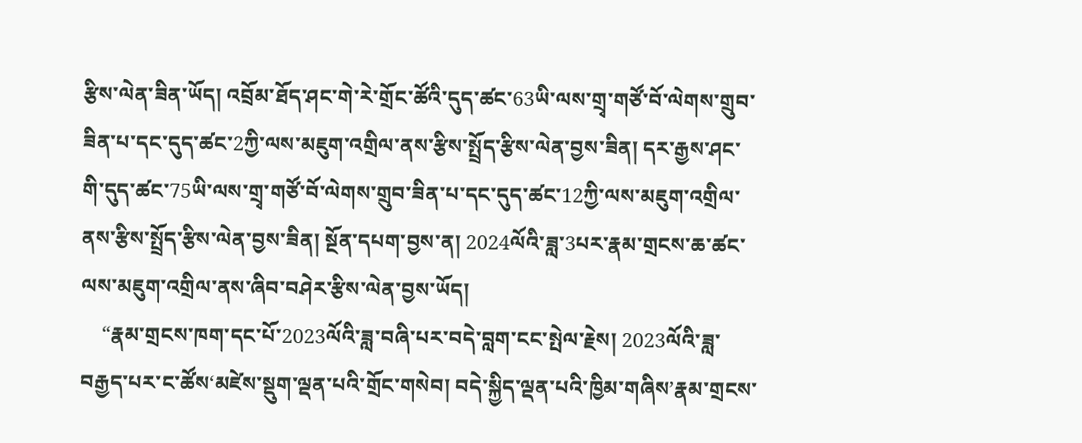རྩིས་ལེན་ཟིན་ཡོད། འབྲོམ་ཐོད་ཤང་གེ་རེ་གྲོང་ཚོའི་དུད་ཚང་63ཡི་ལས་གྲྭ་གཙོ་བོ་ལེགས་གྲུབ་ཟིན་པ་དང་དུད་ཚང་2ཀྱི་ལས་མཇུག་འགྲིལ་ནས་རྩིས་སྤྲོད་རྩིས་ལེན་བྱས་ཟིན། དར་རྒྱས་ཤང་གི་དུད་ཚང་75ཡི་ལས་གྲྭ་གཙོ་བོ་ལེགས་གྲུབ་ཟིན་པ་དང་དུད་ཚང་12ཀྱི་ལས་མཇུག་འགྲིལ་ནས་རྩིས་སྤྲོད་རྩིས་ལེན་བྱས་ཟིན། སྔོན་དཔག་བྱས་ན། 2024ལོའི་ཟླ་3པར་རྣམ་གྲངས་ཆ་ཚང་ལས་མཇུག་འགྲིལ་ནས་ཞིབ་བཤེར་རྩིས་ལེན་བྱས་ཡོད།
    “རྣམ་གྲངས་ཁག་དང་པོ་2023ལོའི་ཟླ་བཞི་པར་བདེ་བླག་ངང་སྤེལ་རྗེས། 2023ལོའི་ཟླ་བརྒྱད་པར་ང་ཚོས‘མཛེས་སྡུག་ལྡན་པའི་གྲོང་གསེབ། བདེ་སྐྱིད་ལྡན་པའི་ཁྱིམ་གཞིས’རྣམ་གྲངས་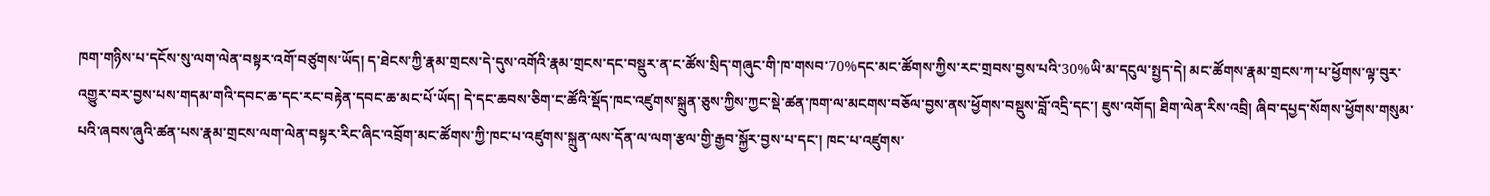ཁག་གཉིས་པ་དངོས་སུ་ལག་ལེན་བསྟར་འགོ་བཙུགས་ཡོད། ད་ཐེངས་ཀྱི་རྣམ་གྲངས་དེ་དུས་འགོའི་རྣམ་གྲངས་དང་བསྡུར་ན་ང་ཚོས་སྲིད་གཞུང་གི་ཁ་གསབ་70%དང་མང་ཚོགས་ཀྱིས་རང་གྲབས་བྱས་པའི་30%ཡི་མ་དངུལ་སྤྱད་དེ། མང་ཚོགས་རྣམ་གྲངས་ཀ་པ་ཕྱོགས་ལྟ་བུར་འགྱུར་བར་བྱས་པས་གདམ་གའི་དབང་ཆ་དང་རང་བརྟེན་དབང་ཆ་མང་པོ་ཡོད། དེ་དང་ཆབས་ཅིག་ང་ཚོའི་སྡོད་ཁང་འཛུགས་སྐྲུན་ཅུས་ཀྱིས་ཀྱང་སྡེ་ཚན་ཁག་ལ་མངགས་བཅོལ་བྱས་ནས་ཕྱོགས་བསྡུས་བློ་འདྲི་དང་། ཇུས་འགོད། ཐིག་ལེན་རིས་འབྲི། ཞིབ་དཔྱད་སོགས་ཕྱོགས་གསུམ་པའི་ཞབས་ཞུའི་ཚན་པས་རྣམ་གྲངས་ལག་ལེན་བསྟར་རིང་ཞིང་འབྲོག་མང་ཚོགས་ཀྱི་ཁང་པ་འཛུགས་སྐྲུན་ལས་དོན་ལ་ལག་རྩལ་གྱི་རྒྱབ་སྐྱོར་བྱས་པ་དང་། ཁང་པ་འཛུགས་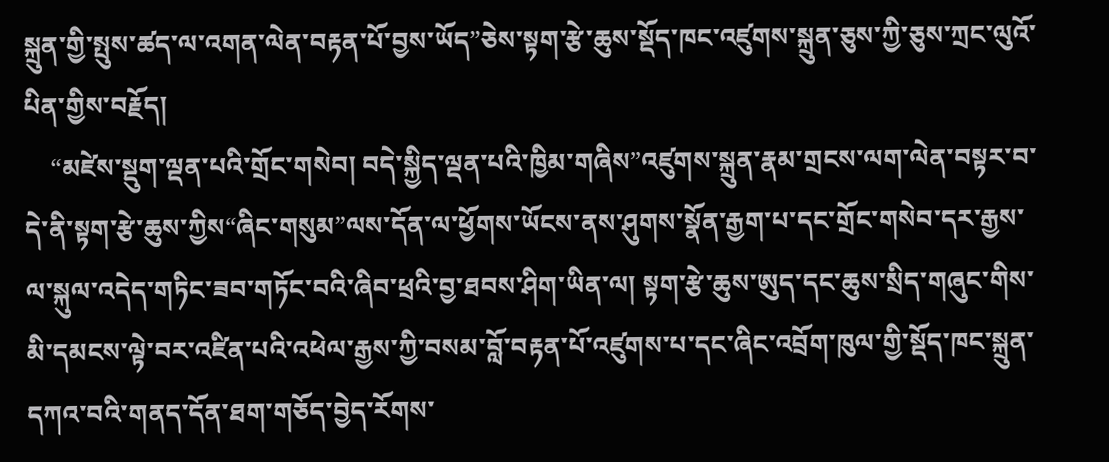སྐྲུན་གྱི་སྤུས་ཚད་ལ་འགན་ལེན་བརྟན་པོ་བྱས་ཡོད”ཅེས་སྟག་རྩེ་ཆུས་སྡོད་ཁང་འཛུགས་སྐྲུན་ཅུས་ཀྱི་ཅུས་ཀྲང་ལུའོ་པིན་གྱིས་བརྗོད།
    “མཛེས་སྡུག་ལྡན་པའི་གྲོང་གསེབ། བདེ་སྐྱིད་ལྡན་པའི་ཁྱིམ་གཞིས”འཛུགས་སྐྲུན་རྣམ་གྲངས་ལག་ལེན་བསྟར་བ་དེ་ནི་སྟག་རྩེ་ཆུས་ཀྱིས“ཞིང་གསུམ”ལས་དོན་ལ་ཕྱོགས་ཡོངས་ནས་ཤུགས་སྣོན་རྒྱག་པ་དང་གྲོང་གསེབ་དར་རྒྱས་ལ་སྐུལ་འདེད་གཏིང་ཟབ་གཏོང་བའི་ཞིབ་ཕྲའི་བྱ་ཐབས་ཤིག་ཡིན་ལ། སྟག་རྩེ་ཆུས་ཨུད་དང་ཆུས་སྲིད་གཞུང་གིས་མི་དམངས་ལྟེ་བར་འཛིན་པའི་འཕེལ་རྒྱས་ཀྱི་བསམ་བློ་བརྟན་པོ་འཛུགས་པ་དང་ཞིང་འབྲོག་ཁུལ་གྱི་སྡོད་ཁང་སྐྲུན་དཀའ་བའི་གནད་དོན་ཐག་གཅོད་བྱེད་རོགས་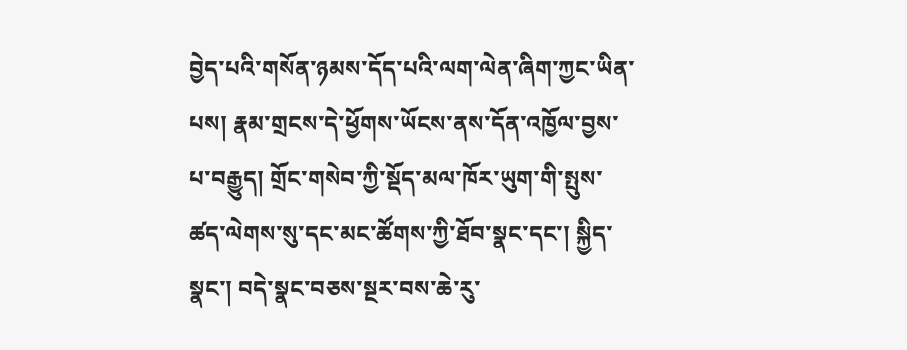བྱེད་པའི་གསོན་ཉམས་དོད་པའི་ལག་ལེན་ཞིག་ཀྱང་ཡིན་པས། རྣམ་གྲངས་དེ་ཕྱོགས་ཡོངས་ནས་དོན་འཁྱོལ་བྱས་པ་བརྒྱུད། གྲོང་གསེབ་ཀྱི་སྡོད་མལ་ཁོར་ཡུག་གི་སྤུས་ཚད་ལེགས་སུ་དང་མང་ཚོགས་ཀྱི་ཐོབ་སྣང་དང་། སྐྱིད་སྣང་། བདེ་སྣང་བཅས་སྔར་བས་ཆེ་རུ་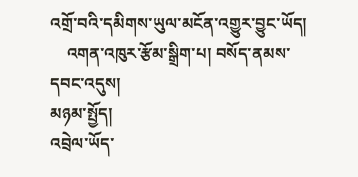འགྲོ་བའི་དམིགས་ཡུལ་མངོན་འགྱུར་བྱུང་ཡོད།
    འགན་འཁུར་རྩོམ་སྒྲིག་པ། བསོད་ནམས་དབང་འདུས།
མཉམ་སྤྱོད།
འབྲེལ་ཡོད་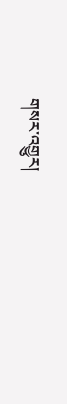གསར་འགྱུར།